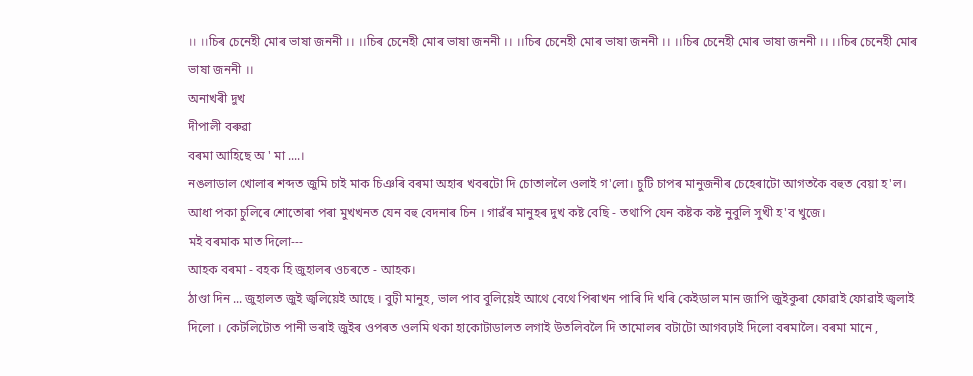।। ।।চিৰ চেনেহী মোৰ ভাষা জননী ।। ।।চিৰ চেনেহী মোৰ ভাষা জননী ।। ।।চিৰ চেনেহী মোৰ ভাষা জননী ।। ।।চিৰ চেনেহী মোৰ ভাষা জননী ।। ।।চিৰ চেনেহী মোৰ ভাষা জননী ।।
অনাখৰী দুখ
দীপালী বৰুৱা
বৰমা আহিছে অ ' মা ....।
নঙলাডাল খোলাৰ শব্দত জুমি চাই মাক চিঞৰি বৰমা অহাৰ খবৰটো দি চোতাললৈ ওলাই গ'লো। চুটি চাপৰ মানুজনীৰ চেহেৰাটো আগতকৈ বহুত বেয়া হ'ল। আধা পকা চুলিৰে শোতোৰা পৰা মুখখনত যেন বহু বেদনাৰ চিন । গাৱঁৰ মানুহৰ দুখ কষ্ট বেছি - তথাপি যেন কষ্টক কষ্ট নুবুলি সুখী হ'ব খুজে।
মই বৰমাক মাত দিলো---
আহক বৰমা - বহক হি জুহালৰ ওচৰতে - আহক।
ঠাণ্ডা দিন ... জুহালত জুই জ্বলিয়েই আছে । বুঢ়ী মানুহ, ভাল পাব বুলিয়েই আথে বেথে পিৰাখন পাৰি দি খৰি কেইডাল মান জাপি জুইকুৰা ফোৱাই ফোৱাই জ্বলাই দিলো । কেটলিটোত পানী ভৰাই জুইৰ ওপৰত ওলমি থকা হাকোটাডালত লগাই উতলিবলৈ দি তামোলৰ বটাটো আগবঢ়াই দিলো বৰমালৈ। বৰমা মানে ,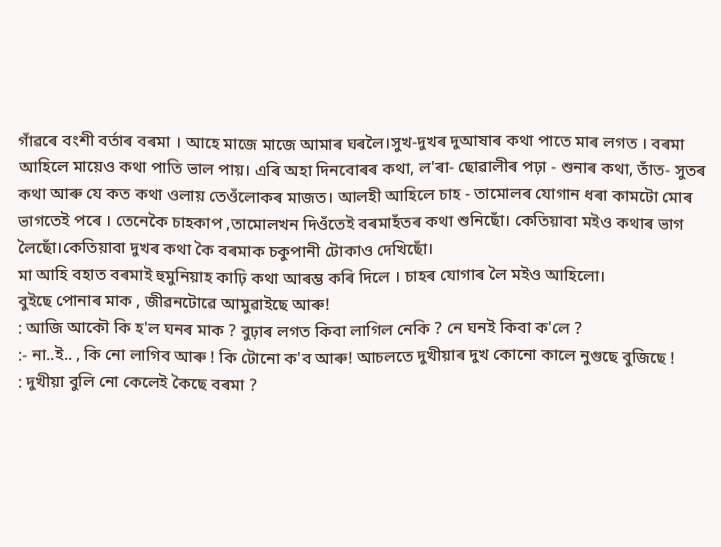গাঁৱৰে বংশী বৰ্তাৰ বৰমা । আহে মাজে মাজে আমাৰ ঘৰলৈ।সুখ-দুখৰ দুআষাৰ কথা পাতে মাৰ লগত । বৰমা আহিলে মায়েও কথা পাতি ভাল পায়। এৰি অহা দিনবোৰৰ কথা, ল'ৰা- ছোৱালীৰ পঢ়া - শুনাৰ কথা, তাঁত- সুতৰ কথা আৰু যে কত কথা ওলায় তেওঁলোকৰ মাজত। আলহী আহিলে চাহ - তামোলৰ যোগান ধৰা কামটো মোৰ ভাগতেই পৰে । তেনেকৈ চাহকাপ ,তামোলখন দিওঁতেই বৰমাহঁতৰ কথা শুনিছোঁ। কেতিয়াবা মইও কথাৰ ভাগ লৈছোঁ।কেতিয়াবা দুখৰ কথা কৈ বৰমাক চকুপানী টোকাও দেখিছোঁ।
মা আহি বহাত বৰমাই হুমুনিয়াহ কাঢ়ি কথা আৰম্ভ কৰি দিলে । চাহৰ যোগাৰ লৈ মইও আহিলো।
বুইছে পোনাৰ মাক , জীৱনটোৱে আমুৱাইছে আৰু!
: আজি আকৌ কি হ'ল ঘনৰ মাক ? বুঢ়াৰ লগত কিবা লাগিল নেকি ? নে ঘনই কিবা ক'লে ?
:- না..ই.. , কি নো লাগিব আৰু ! কি টোনো ক'ব আৰু! আচলতে দুখীয়াৰ দুখ কোনো কালে নুগুছে বুজিছে !
: দুখীয়া বুলি নো কেলেই কৈছে বৰমা ?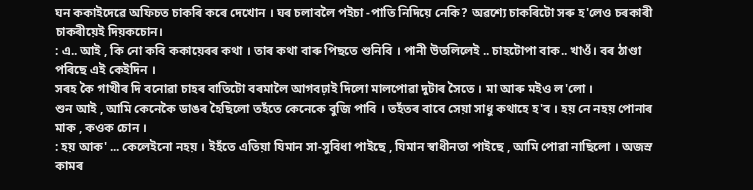ঘন ককাইদেৱে অফিচত চাকৰি কৰে দেখোন । ঘৰ চলাবলৈ পইচা -পাতি নিদিয়ে নেকি? অৱশ্যে চাকৰিটো সৰু হ'লেও চৰকাৰী চাকৰীয়েই দিয়কচোন।
: এ.. আই , কি নো কবি ককায়েৰৰ কথা । তাৰ কথা বাৰু পিছতে শুনিবি । পানী উতলিলেই .. চাহটোপা বাক.. খাওঁ। বৰ ঠাণ্ডা পৰিছে এই কেইদিন ।
সৰহ কৈ গাখীৰ দি বনোৱা চাহৰ বাতিটো বৰমালৈ আগবঢ়াই দিলো মালপোৱা দুটাৰ সৈতে । মা আৰু মইও ল'লো ।
শুন আই , আমি কেনেকৈ ডাঙৰ হৈছিলো তহঁতে কেনেকে বুজি পাবি । তহঁতৰ বাবে সেয়া সাধু কথাহে হ'ব । হয় নে নহয় পোনাৰ মাক , কওক চোন ।
: হয় আক' ... কেলেইনো নহয় । ইহঁতে এতিয়া যিমান সা-সুবিধা পাইছে , যিমান স্বাধীনতা পাইছে , আমি পোৱা নাছিলো । অজস্ৰ কামৰ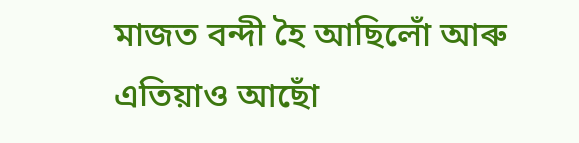মাজত বন্দী হৈ আছিলোঁ আৰু এতিয়াও আছোঁ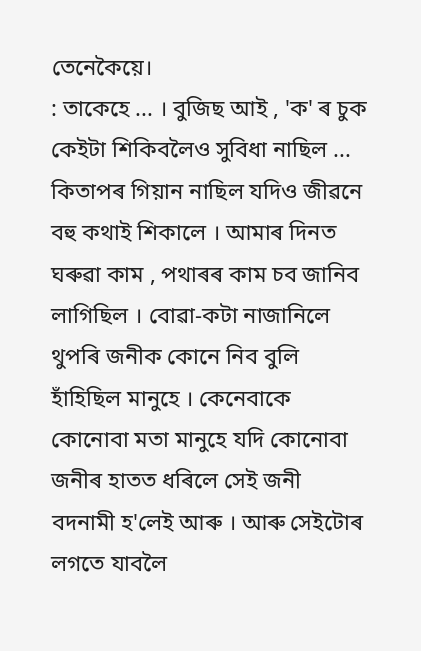তেনেকৈয়ে।
: তাকেহে ... । বুজিছ আই , 'ক' ৰ চুক কেইটা শিকিবলৈও সুবিধা নাছিল ... কিতাপৰ গিয়ান নাছিল যদিও জীৱনে বহু কথাই শিকালে । আমাৰ দিনত ঘৰুৱা কাম , পথাৰৰ কাম চব জানিব লাগিছিল । বোৱা-কটা নাজানিলে থুপৰি জনীক কোনে নিব বুলি হাঁহিছিল মানুহে । কেনেবাকে কোনোবা মতা মানুহে যদি কোনোবা জনীৰ হাতত ধৰিলে সেই জনী বদনামী হ'লেই আৰু । আৰু সেইটোৰ লগতে যাবলৈ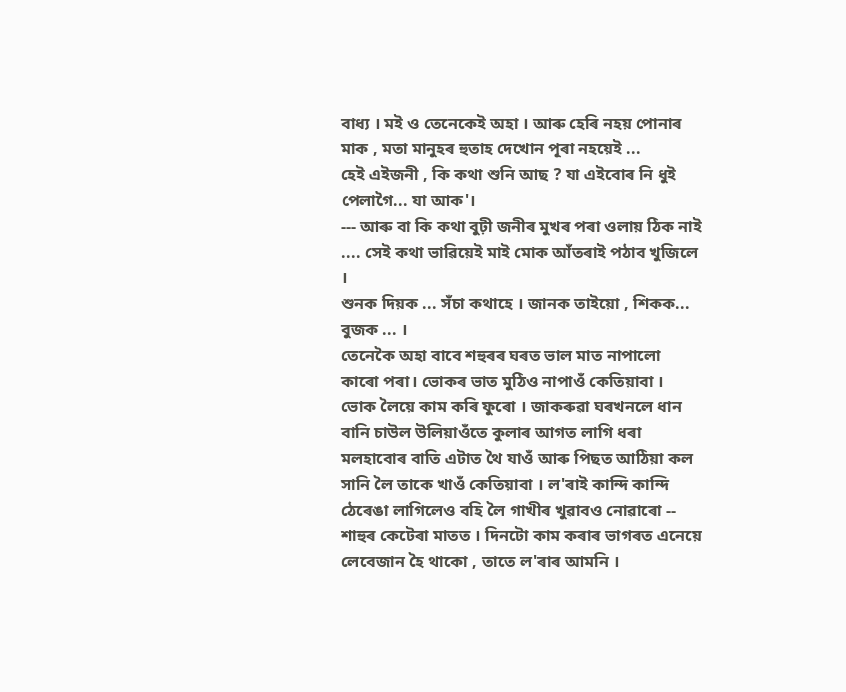বাধ্য । মই ও তেনেকেই অহা । আৰু হেৰি নহয় পোনাৰ মাক , মতা মানুহৰ হুতাহ দেখোন পূৰা নহয়েই ...
হেই এইজনী , কি কথা শুনি আছ ? যা এইবোৰ নি ধুই পেলাগৈ... যা আক'।
--- আৰু বা কি কথা বুঢ়ী জনীৰ মুখৰ পৰা ওলায় ঠিক নাই .... সেই কথা ভাৱিয়েই মাই মোক আঁতৰাই পঠাব খুজিলে ।
শুনক দিয়ক ... সঁচা কথাহে । জানক তাইয়ো , শিকক... বুজক ... ।
তেনেকৈ অহা বাবে শহুৰৰ ঘৰত ভাল মাত নাপালো কাৰো পৰা। ভোকৰ ভাত মুঠিও নাপাওঁ কেতিয়াবা । ভোক লৈয়ে কাম কৰি ফুৰো । জাকৰুৱা ঘৰখনলে ধান বানি চাউল উলিয়াওঁতে কুলাৰ আগত লাগি ধৰা মলহাবোৰ বাতি এটাত থৈ যাওঁ আৰু পিছত আঠিয়া কল সানি লৈ তাকে খাওঁ কেতিয়াবা । ল'ৰাই কান্দি কান্দি ঠেৰেঙা লাগিলেও বহি লৈ গাখীৰ খুৱাবও নোৱাৰো -- শাহুৰ কেটেৰা মাতত । দিনটো কাম কৰাৰ ভাগৰত এনেয়ে লেবেজান হৈ থাকো , তাতে ল'ৰাৰ আমনি ।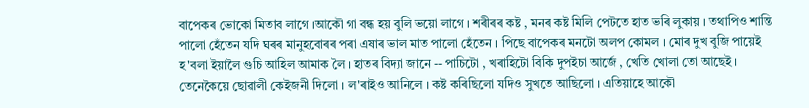বাপেকৰ ভোকো মিতাব লাগে ।আকৌ গা বন্ধ হয় বুলি ভয়ো লাগে । শৰীৰৰ কষ্ট , মনৰ কষ্ট মিলি পেটতে হাত ভৰি লুকায় । তথাপিও শান্তি পালো হেঁতেন যদি ঘৰৰ মানুহবোৰৰ পৰা এষাৰ ভাল মাত পালো হেঁতেন । পিছে বাপেকৰ মনটো অলপ কোমল । মোৰ দুখ বুজি পায়েই হ'বলা ইয়ালৈ গুচি আহিল আমাক লৈ । হাতৰ বিদ্যা জানে -- পাচিটো , খৰাহিটো বিকি দুপইচা আৰ্জে , খেতি খোলা তো আছেই । তেনেকৈয়ে ছোৱালী কেইজনী দিলো । ল'ৰাইও আনিলে । কষ্ট কৰিছিলো যদিও সুখতে আছিলো । এতিয়াহে আকৌ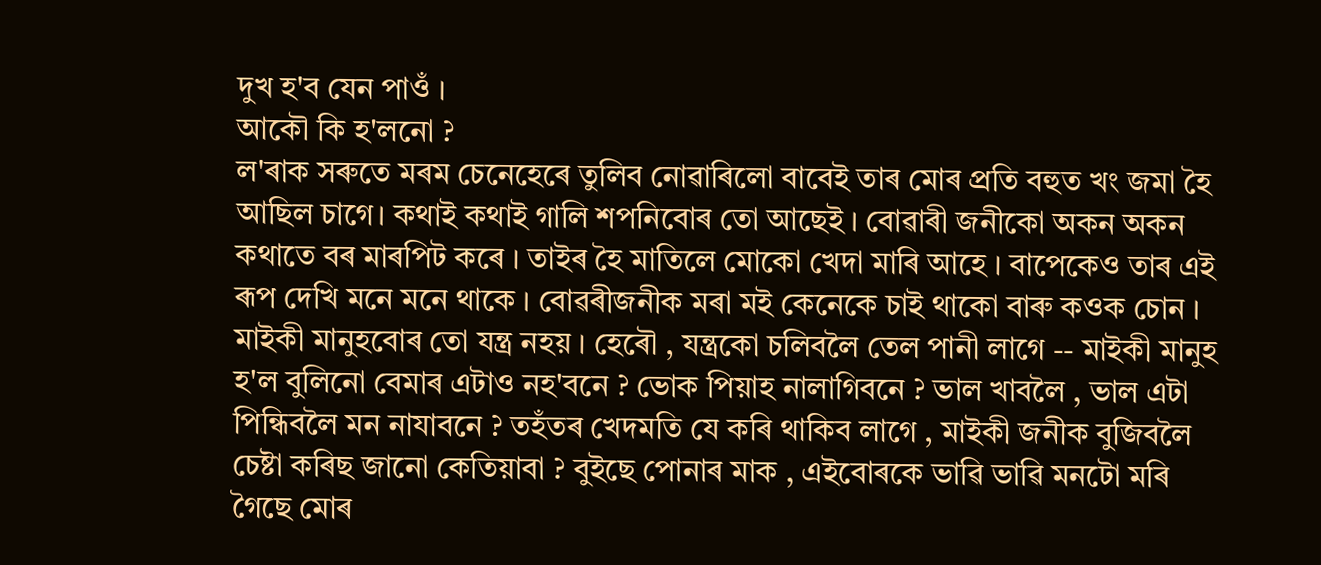দুখ হ'ব যেন পাওঁ ।
আকৌ কি হ'লনো ?
ল'ৰাক সৰুতে মৰম চেনেহেৰে তুলিব নোৱাৰিলো বাবেই তাৰ মোৰ প্ৰতি বহুত খং জমা হৈ আছিল চাগে। কথাই কথাই গালি শপনিবোৰ তো আছেই । বোৱাৰী জনীকো অকন অকন কথাতে বৰ মাৰপিট কৰে । তাইৰ হৈ মাতিলে মোকো খেদা মাৰি আহে । বাপেকেও তাৰ এই ৰূপ দেখি মনে মনে থাকে । বোৱৰীজনীক মৰা মই কেনেকে চাই থাকো বাৰু কওক চোন । মাইকী মানুহবোৰ তো যন্ত্ৰ নহয় । হেৰৌ , যন্ত্ৰকো চলিবলৈ তেল পানী লাগে -- মাইকী মানুহ হ'ল বুলিনো বেমাৰ এটাও নহ'বনে ? ভোক পিয়াহ নালাগিবনে ? ভাল খাবলৈ , ভাল এটা পিন্ধিবলৈ মন নাযাবনে ? তহঁতৰ খেদমতি যে কৰি থাকিব লাগে , মাইকী জনীক বুজিবলৈ চেষ্টা কৰিছ জানো কেতিয়াবা ? বুইছে পোনাৰ মাক , এইবোৰকে ভাৱি ভাৱি মনটো মৰি গৈছে মোৰ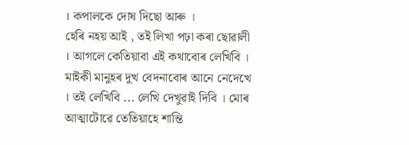। কপালকে দোষ দিছো আৰু ।
হেৰি নহয় আই , তই লিখা পঢ়া কৰা ছোৱালী । আগলে কেতিয়াবা এই কথাবোৰ লেখিবি । মাইকী মানুহৰ দুখ বেদনাবোৰ আনে নেদেখে । তই লেখিবি ... লেখি দেখুৱাই দিবি । মোৰ আত্মাটোৱে তেতিয়াহে শান্তি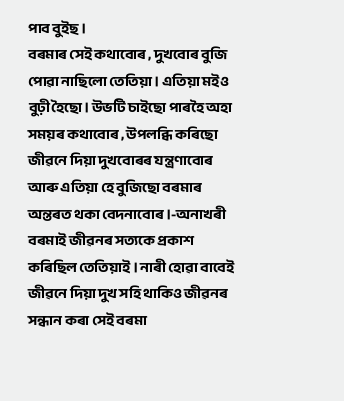পাব বুইছ ।
বৰমাৰ সেই কথাবোৰ , দুখবোৰ বুজি পোৱা নাছিলো তেতিয়া । এতিয়া মইও বুঢ়ী হৈছো। উভটি চাইছো পাৰহৈ অহা সময়ৰ কথাবোৰ , উপলব্ধি কৰিছো জীৱনে দিয়া দুখবোৰৰ যন্ত্ৰণাবোৰ আৰু এতিয়া হে বুজিছো বৰমাৰ অন্তৰত থকা বেদনাবোৰ ।-অনাখৰী বৰমাই জীৱনৰ সত্যকে প্ৰকাশ কৰিছিল তেতিয়াই । নাৰী হোৱা বাবেই জীৱনে দিয়া দুখ সহি থাকিও জীৱনৰ সন্ধান কৰা সেই বৰমা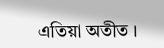এতিয়া অতীত ।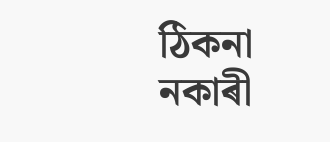ঠিকনা
নকাৰী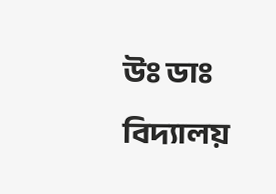উঃ ডাঃ বিদ্যালয়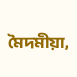মৈদমীয়া,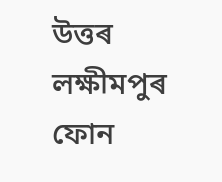উত্তৰ লক্ষীমপুৰ
ফোন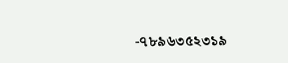-৭৮৯৬৩৫২৩১৯